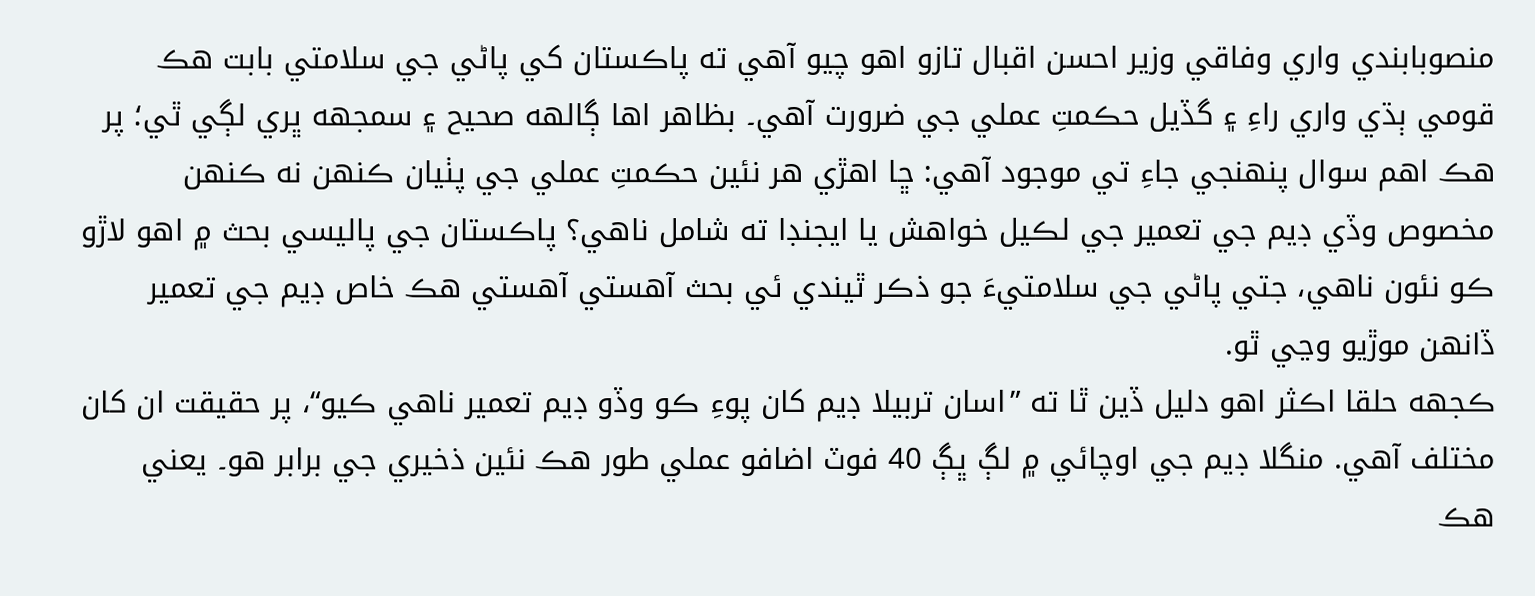منصوبابندي واري وفاقي وزير احسن اقبال تازو اهو چيو آهي ته پاڪستان کي پاڻي جي سلامتي بابت هڪ قومي ٻڌي واري راءِ ۽ گڏيل حڪمتِ عملي جي ضرورت آهي۔ بظاهر اها ڳالهه صحيح ۽ سمجهه ڀري لڳي ٿي؛ پر هڪ اهم سوال پنهنجي جاءِ تي موجود آهي: ڇا اهڙي هر نئين حڪمتِ عملي جي پٺيان ڪنهن نه ڪنهن مخصوص وڏي ڊيم جي تعمير جي لڪيل خواهش يا ايجنڊا ته شامل ناهي؟ پاڪستان جي پاليسي بحث ۾ اهو لاڙو ڪو نئون ناهي، جتي پاڻي جي سلامتيءَ جو ذڪر ٿيندي ئي بحث آهستي آهستي هڪ خاص ڊيم جي تعمير ڏانهن موڙيو وڃي ٿو.
ڪجهه حلقا اڪثر اهو دليل ڏين ٿا ته ”اسان تربيلا ڊيم کان پوءِ ڪو وڏو ڊيم تعمير ناهي ڪيو“، پر حقيقت ان کان مختلف آهي. منگلا ڊيم جي اوچائي ۾ لڳ ڀڳ 40 فوٽ اضافو عملي طور هڪ نئين ذخيري جي برابر هو۔ يعني هڪ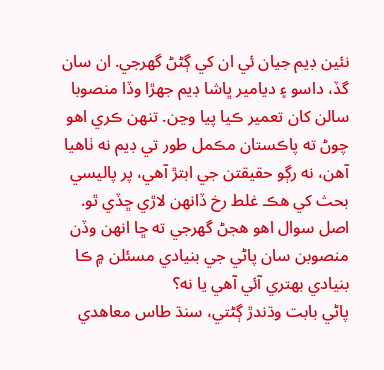نئين ڊيم جيان ئي ان کي ڳڻڻ گھرجي. ان سان گڏ، داسو ۽ ديامير ڀاشا ڊيم جهڙا وڏا منصوبا سالن کان تعمير ڪيا پيا وڃن. تنهن ڪري اهو چوڻ ته پاڪستان مڪمل طور تي ڊيم نه ٺاهيا آهن، نه رڳو حقيقتن جي ابتڙ آهي، پر پاليسي بحث کي هڪ غلط رخ ڏانھن لاڙي ڇڏي ٿو. اصل سوال اهو هجڻ گهرجي ته ڇا انهن وڏن منصوبن سان پاڻي جي بنيادي مسئلن ۾ ڪا بنيادي بهتري آئي آهي يا نه؟
پاڻي بابت وڌندڙ ڳڻتي، سنڌ طاس معاهدي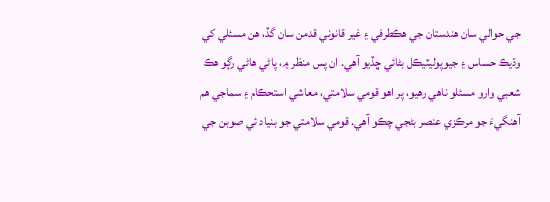جي حوالي سان ھندستان جي هڪطرفي ۽ غير قانوني قدمن سان گڏ، هن مسئلي کي وڌيڪ حساس ۽ جيوپوليٽيڪل بڻائي ڇڏيو آهي. ان پس منظر ۾، پاڻي هاڻي رڳو هڪ شعبي وارو مسئلو ناهي رهيو، پر اهو قومي سلامتي، معاشي استحڪام ۽ سماجي هم آهنگيءَ جو مرڪزي عنصر بڻجي چڪو آهي. قومي سلامتي جو بنياد ئي صوبن جي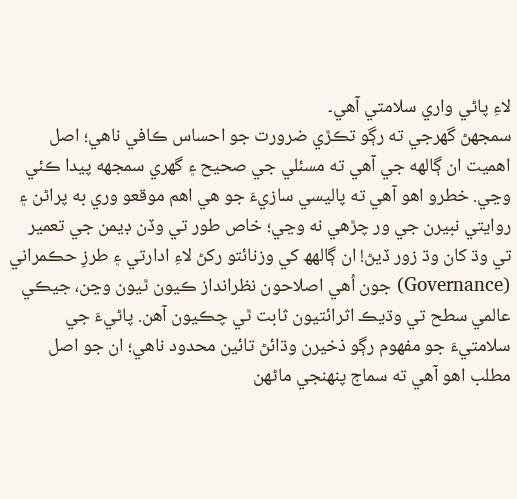لاءِ پاڻي واري سلامتي آھي۔
سمجهڻ گھرجي ته رڳو تڪڙي ضرورت جو احساس ڪافي ناهي؛ اصل اهميت ان ڳالهه جي آهي ته مسئلي جي صحيح ۽ گهري سمجهه پيدا ڪئي وڃي. خطرو اهو آهي ته پاليسي سازيءَ جو هي اهم موقعو وري به پراڻن ۽ روايتي نبيرن جي ور چڙهي نه وڃي؛ خاص طور تي وڏن ڊيمن جي تعمير تي وڌ کان وڌ زور ڏيڻ! ان ڳالهھ کي وزنائتو رکڻ لاءِ ادارتي ۽ طرزِ حڪمراني (Governance) جون اُھي اصلاحون نظرانداز ڪيون ٿيون وڃن، جيڪي عالمي سطح تي وڌيڪ اثرائتيون ثابت ٿي چڪيون آهن. پاڻيءَ جي سلامتيءَ جو مفهوم رڳو ذخيرن وڌائڻ تائين محدود ناهي؛ ان جو اصل مطلب اهو آهي ته سماج پنهنجي ماڻهن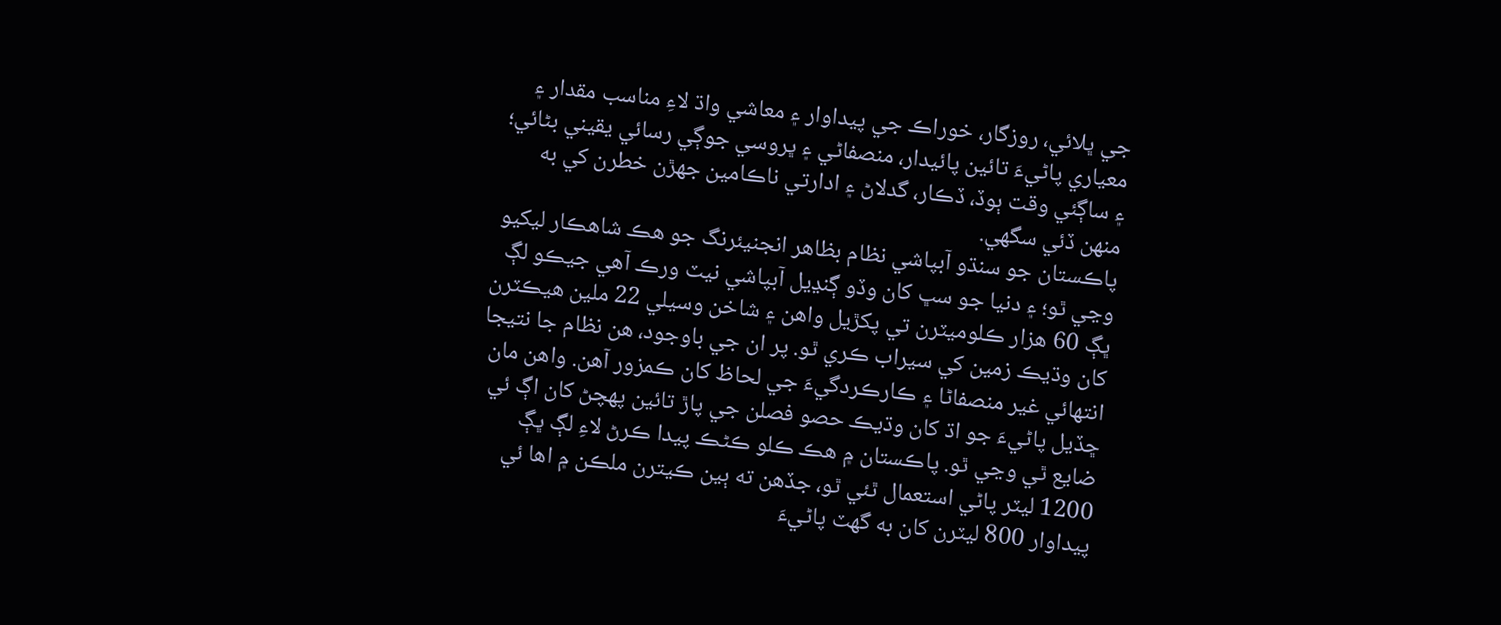جي ڀلائي، روزگار، خوراڪ جي پيداوار ۽ معاشي واڌ لاءِ مناسب مقدار ۽ معياري پاڻيءَ تائين پائيدار، منصفاڻي ۽ ڀروسي جوڳي رسائي يقيني بڻائي؛ ۽ ساڳئي وقت ٻوڏ، ڏڪار، گدلاڻ ۽ ادارتي ناڪامين جهڙن خطرن کي به منهن ڏئي سگهي.
پاڪستان جو سنڌو آبپاشي نظام بظاهر انجنيئرنگ جو هڪ شاهڪار ليکيو وڃي ٿو؛ ۽ دنيا جو سڀ کان وڏو ڳنڍيل آبپاشي نيٽ ورڪ آھي جيڪو لڳ ڀڳ 60 هزار ڪلوميٽرن تي پکڙيل واهن ۽ شاخن وسيلي 22 ملين هيڪٽرن کان وڌيڪ زمين کي سيراب ڪري ٿو. پر ان جي باوجود، هن نظام جا نتيجا انتهائي غير منصفاڻا ۽ ڪارڪردگيءَ جي لحاظ کان ڪمزور آهن. واهن مان ڇڏيل پاڻيءَ جو اڌ کان وڌيڪ حصو فصلن جي پاڙ تائين پهچڻ کان اڳ ئي ضايع ٿي وڃي ٿو. پاڪستان ۾ هڪ ڪلو ڪڻڪ پيدا ڪرڻ لاءِ لڳ ڀڳ 1200 ليٽر پاڻي استعمال ٿئي ٿو، جڏهن ته ٻين ڪيترن ملڪن ۾ اها ئي پيداوار 800 ليٽرن کان به گهٽ پاڻيءَ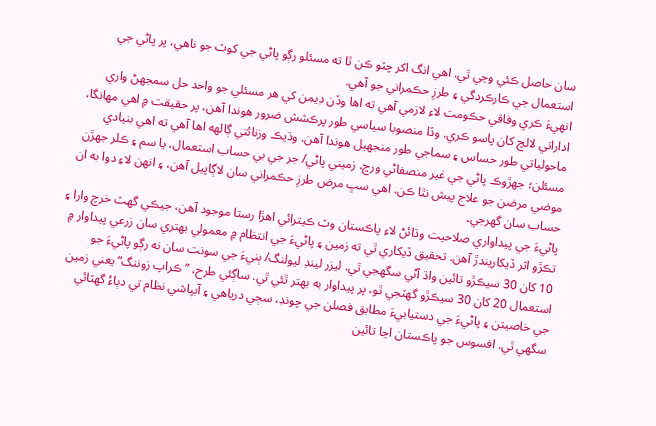سان حاصل ڪئي وڃي ٿي. اهي انگ اکر چٽو ڪن ٿا ته مسئلو رڳو پاڻي جي کوٽ جو ناهي، پر پاڻي جي استعمال جي ڪارڪردگي ۽ طرزِ حڪمراني جو آهي.
انهيءَ ڪري وفاقي حڪومت لاءِ لازمي آهي ته اها وڏن ڊيمن کي هر مسئلي جو واحد حل سمجهڻ واري اداراتي لالچ کان پاسو ڪري. وڏا منصوبا سياسي طور پرڪشش ضرور هوندا آهن، پر حقيقت ۾ اهي مهانگا، ماحولياتي طور حساس ۽ سماجي طور منجھيل هوندا آهن. وڌيڪ وزنائتي ڳالهه اها آهي ته اهي بنيادي مسئلن؛ جهڙوڪ پاڻي جي غير منصفاڻي ورڇ، زميني پاڻي/ جر جي بي حساب استعمال، يا سم ۽ ڪلر جھڙن موضي مرضن جو علاج پيش نٿا ڪن. اهي سڀ مرض طرزِ حڪمراني سان لاڳاپيل آهن، ۽ انهن لاءِ دوا به ان حساب سان گھرجي۔
پاڻيءَ جي پيداواري صلاحيت وڌائڻ لاءِ پاڪستان وٽ ڪيترائي اهڙا رستا موجود آهن، جيڪي گهٽ خرچ وارا ۽ تڪڙو اثر ڏيکاريندڙ آهن. تحقيق ڏيکاري ٿي ته زمين ۽ پاڻيءَ جي انتظام ۾ معمولي بهتري سان زرعي پيداوار ۾ 10 کان 30 سيڪڙو تائين واڌ آڻي سگهجي ٿي. ليزر لينڊ ليولنگ/ ٻنيءَ جي سونت سان نه رڳو پاڻيءَ جو استعمال 20 کان 30 سيڪڙو گهٽجي ٿو، پر پيداوار به بهتر ٿئي ٿي. ساڳئي طرح، ”ڪراپ زوننگ“ يعني زمين جي خاصيتن ۽ پاڻيءَ جي دستيابيءَ مطابق فصلن جي چونڊ، سڄي درياھي ۽ آبپاشي نظام تي دٻاءُ گهٽائي سگهي ٿي. افسوس جو پاڪستان اڃا تائين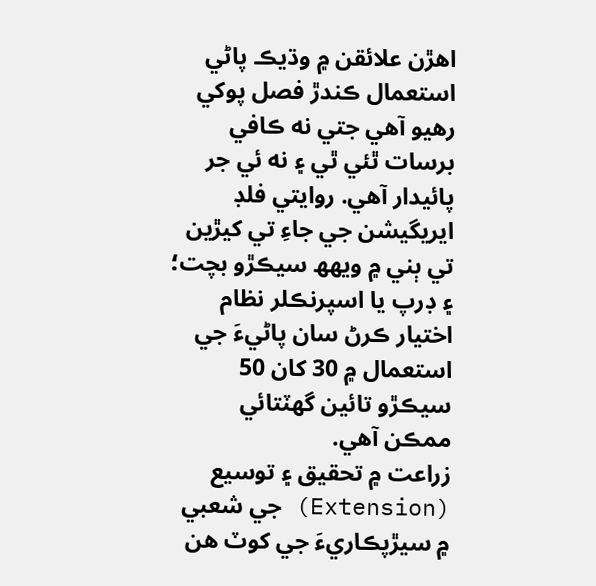اهڙن علائقن ۾ وڌيڪ پاڻي استعمال ڪندڙ فصل پوکي رهيو آهي جتي نه ڪافي برسات ٿئي ٿي ۽ نه ئي جر پائيدار آهي. روايتي فلڊ ايريگيشن جي جاءِ تي کيڙين تي ٻني ۾ ويهھ سيڪڙو بچت؛ ۽ ڊرپ يا اسپرنڪلر نظام اختيار ڪرڻ سان پاڻيءَ جي استعمال ۾ 30 کان 50 سيڪڙو تائين گهٽتائي ممڪن آهي.
زراعت ۾ تحقيق ۽ توسيع (Extension) جي شعبي ۾ سيڙپڪاريءَ جي کوٽ هن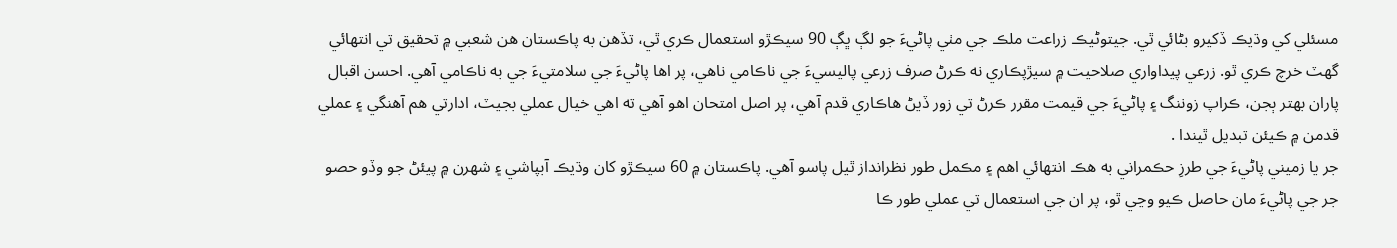مسئلي کي وڌيڪ ڏکيرو بڻائي ٿي. جيتوڻيڪ زراعت ملڪ جي مٺي پاڻيءَ جو لڳ ڀڳ 90 سيڪڙو استعمال ڪري ٿي، تڏهن به پاڪستان هن شعبي ۾ تحقيق تي انتهائي گهٽ خرچ ڪري ٿو. زرعي پيداواري صلاحيت ۾ سيڙپڪاري نه ڪرڻ صرف زرعي پاليسيءَ جي ناڪامي ناهي، پر اها پاڻيءَ جي سلامتيءَ جي به ناڪامي آهي. احسن اقبال پاران بهتر ٻجن، ڪراپ زوننگ ۽ پاڻيءَ جي قيمت مقرر ڪرڻ تي زور ڏيڻ ھاڪاري قدم آهي، پر اصل امتحان اهو آهي ته اهي خيال عملي بجيٽ، ادارتي هم آهنگي ۽ عملي قدمن ۾ ڪيئن تبديل ٿيندا .
جر يا زميني پاڻيءَ جي طرزِ حڪمراني به هڪ انتهائي اهم ۽ مڪمل طور نظرانداز ٿيل پاسو آهي. پاڪستان ۾ 60 سيڪڙو کان وڌيڪ آبپاشي ۽ شهرن ۾ پيئڻ جو وڏو حصو جر جي پاڻيءَ مان حاصل ڪيو وڃي ٿو، پر ان جي استعمال تي عملي طور ڪا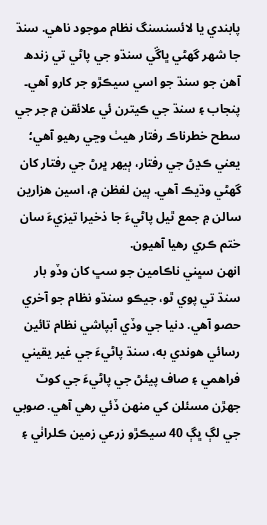پابندي يا لائسنسنگ نظام موجود ناهي. سنڌ جا شھر گھڻي ڀاڱي سنڌو جي پاڻي تي زندھ آھن جو سنڌ جو اسي سيڪڙو جر کارو آھي۔ پنجاب ۽ سنڌ جي ڪيترن ئي علائقن ۾ جر جي سطح خطرناڪ رفتار ھيٺ وڃي رھيو آھي؛ يعني ڪڍڻ جي رفتار، ٻيهر ڀرڻ جي رفتار کان گهڻي وڌيڪ آهي. ٻين لفظن ۾، اسين هزارين سالن ۾ جمع ٿيل پاڻيءَ جا ذخيرا تيزيءَ سان ختم ڪري رهيا آهيون.
انهن سڀني ناڪامين جو سڀ کان وڏو بار سنڌ تي پوي ٿو، جيڪو سنڌو نظام جو آخري حصو آهي. دنيا جي وڏي آبپاشي نظام تائين رسائي هوندي به، سنڌ پاڻيءَ جي غير يقيني فراهمي ۽ صاف پيئڻ جي پاڻيءَ جي کوٽ جهڙن مسئلن کي منهن ڏئي رهي آهي. صوبي جي لڳ ڀڳ 40 سيڪڙو زرعي زمين ڪلراٺي ۽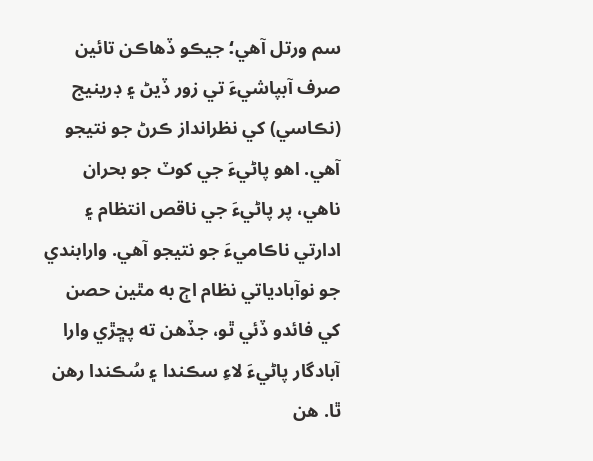سم ورتل آهي؛ جيڪو ڏهاڪن تائين صرف آبپاشيءَ تي زور ڏيڻ ۽ ڊرينيج (نڪاسي) کي نظرانداز ڪرڻ جو نتيجو آهي. اهو پاڻيءَ جي کوٽ جو بحران ناهي، پر پاڻيءَ جي ناقص انتظام ۽ ادارتي ناڪاميءَ جو نتيجو آهي. وارابندي جو نوآبادياتي نظام اڄ به مٿين حصن کي فائدو ڏئي ٿو، جڏهن ته پڇڙي وارا آبادگار پاڻيءَ لاءِ سڪندا ۽ سُڪندا رهن ٿا. هن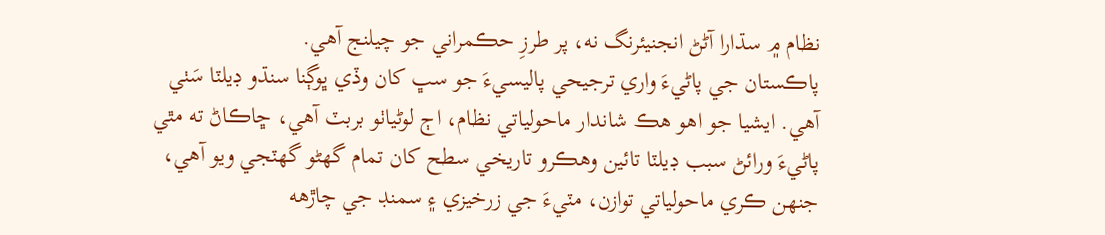نظام ۾ سڌارا آڻڻ انجنيئرنگ نه، پر طرزِ حڪمراني جو چيلنج آهي.
پاڪستان جي پاڻيءَ واري ترجيحي پاليسيءَ جو سڀ کان وڏي ڀوڳنا سنڌو ڊيلٽا سَٺي آهي. ايشيا جو اھو هڪ شاندار ماحولياتي نظام، اڄ لوڻياٺو بربٽ آھي، ڇاڪاڻ ته مٿي پاڻيءَ ورائڻ سبب ڊيلٽا تائين وهڪرو تاريخي سطح کان تمام گھڻو گهٽجي ويو آهي، جنهن ڪري ماحولياتي توازن، مٽيءَ جي زرخيزي ۽ سمنڊ جي چاڙهه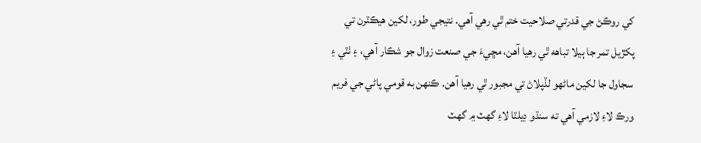کي روڪڻ جي قدرتي صلاحيت ختم ٿي رهي آهي. نتيجي طور، لکين هيڪٽرن تي پکڙيل تمر جا ٻيلا تباهه ٿي رهيا آهن، مڇيءَ جي صنعت زوال جو شڪار آهي، ۽ ٺٽي ۽ سجاول جا لکين ماڻهو لڏپلاڻ تي مجبور ٿي رهيا آهن. ڪنهن به قومي پاڻي جي فريم ورڪ لاءِ لازمي آهي ته سنڌو ڊيلٽا لاءِ گهٽ ۾ گهٽ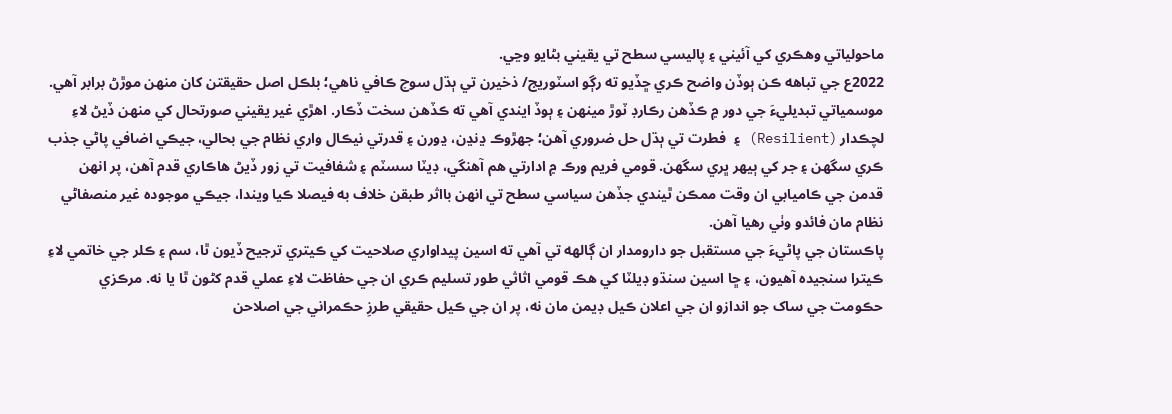ماحولياتي وهڪري کي آئيني ۽ پاليسي سطح تي يقيني بڻايو وڃي.
2022ع جي تباهه ڪن ٻوڏن واضح ڪري ڇڏيو ته رڳو اسٽوريج/ ذخيرن تي ٻڌل سوچ ڪافي ناهي؛ بلڪل اصل حقيقتن کان منھن موڙڻ برابر آھي. موسمياتي تبديليءَ جي دور ۾ ڪڏهن رڪارڊ ٽوڙ مينهن ۽ ٻوڏ ايندي آهي ته ڪڏهن سخت ڏڪار. اهڙي غير يقيني صورتحال کي منهن ڏيڻ لاءِ لچڪدار (Resilient) ۽ فطرت تي ٻڌل حل ضروري آهن؛ جهڙوڪ ڍنڍن، ڍورن ۽ قدرتي نيڪال واري نظام جي بحالي، جيڪي اضافي پاڻي جذب ڪري سگهن ۽ جر کي ٻيهر ڀري سگهن. قومي فريم ورڪ ۾ ادارتي هم آهنگي، ڊيٽا سسٽم ۽ شفافيت تي زور ڏيڻ ھاڪاري قدم آهن، پر انهن قدمن جي ڪاميابي ان وقت ممڪن ٿيندي جڏهن سياسي سطح تي انهن بااثر طبقن خلاف به فيصلا ڪيا ويندا، جيڪي موجوده غير منصفاڻي نظام مان فائدو وٺي رهيا آهن.
پاڪستان جي پاڻيءَ جي مستقبل جو دارومدار ان ڳالهه تي آهي ته اسين پيداواري صلاحيت کي ڪيتري ترجيح ڏيون ٿا، سم ۽ ڪلر جي خاتمي لاءِ ڪيترا سنجيده آهيون، ۽ ڇا اسين سنڌو ڊيلٽا کي هڪ قومي اثاثي طور تسليم ڪري ان جي حفاظت لاءِ عملي قدم کڻون ٿا يا نه. مرڪزي حڪومت جي ساک جو اندازو ان جي اعلان ڪيل ڊيمن مان نه، پر ان جي ڪيل حقيقي طرزِ حڪمراني جي اصلاحن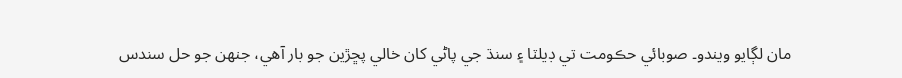مان لڳايو ويندو۔ صوبائي حڪومت تي ڊيلٽا ۽ سنڌ جي پاڻي کان خالي پڇڙين جو بار آھي، جنھن جو حل سندس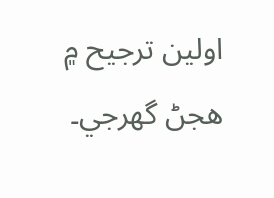اولين ترجيح ۾ ھجڻ گھرجي۔